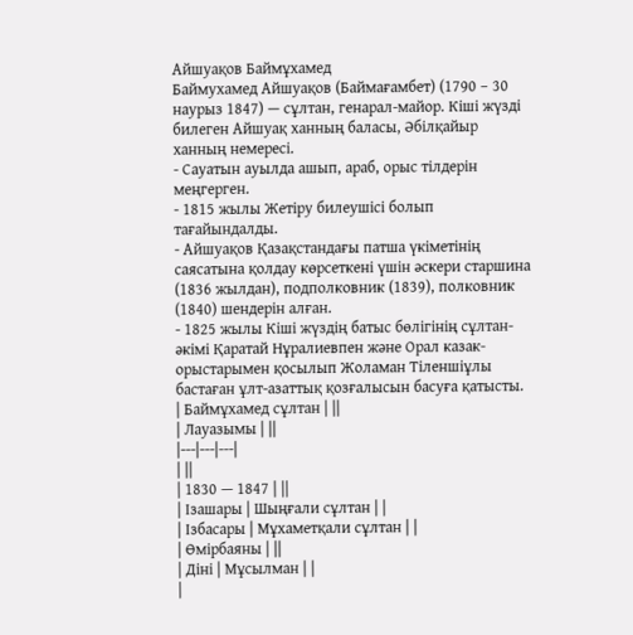Айшуақов Баймұхамед
Баймухамед Айшуақов (Баймағамбет) (1790 – 30 наурыз 1847) — сұлтан, генарал-майор. Кіші жүзді билеген Айшуақ ханның баласы, Әбілқайыр ханның немересі.
- Сауатын ауылда ашып, араб, орыс тілдерін меңгерген.
- 1815 жылы Жетіру билеушісі болып тағайындалды.
- Айшуақов Қазақстандағы патша үкіметінің саясатына қолдау көрсеткені үшін әскери старшина (1836 жылдан), подполковник (1839), полковник (1840) шендерін алған.
- 1825 жылы Кіші жүздің батыс бөлігінің сұлтан-әкімі Қаратай Нұралиевпен және Орал казак-орыстарымен қосылып Жоламан Тіленшіұлы бастаған ұлт-азаттық қозғалысын басуға қатысты.
| Баймұхамед сұлтан | ||
| Лауазымы | ||
|---|---|---|
| ||
| 1830 — 1847 | ||
| Ізашары | Шыңғали сұлтан | |
| Ізбасары | Мұхаметқали сұлтан | |
| Өмірбаяны | ||
| Діні | Мұсылман | |
|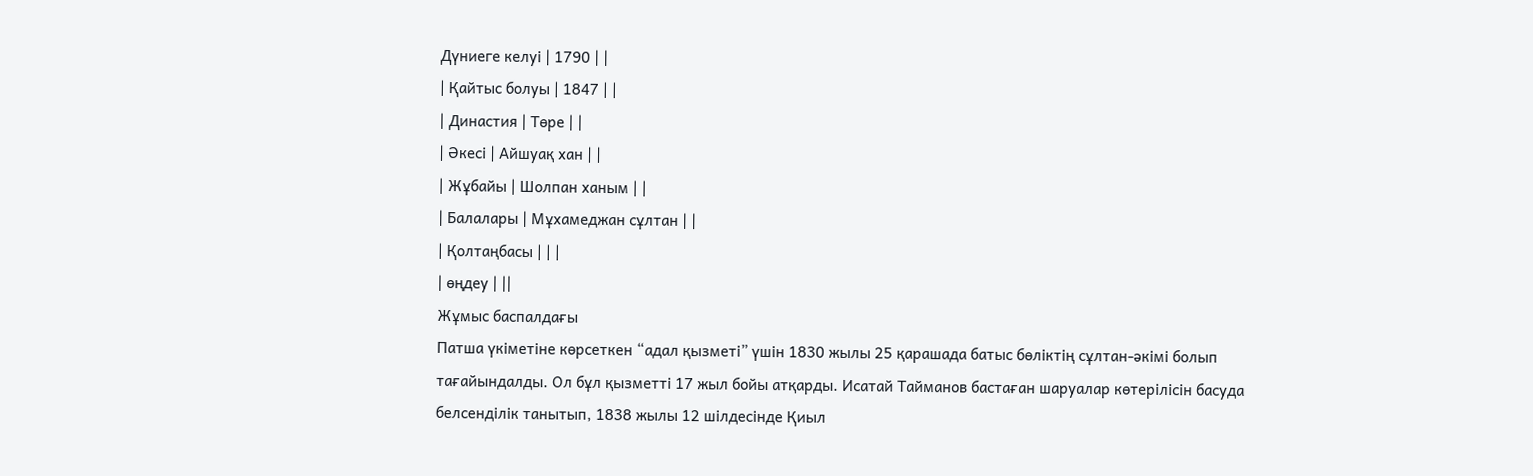Дүниеге келуі | 1790 | |
| Қайтыс болуы | 1847 | |
| Династия | Төре | |
| Әкесі | Айшуақ хан | |
| Жұбайы | Шолпан ханым | |
| Балалары | Мұхамеджан сұлтан | |
| Қолтаңбасы | | |
| өңдеу | ||
Жұмыс баспалдағы
Патша үкіметіне көрсеткен “адал қызметі” үшін 1830 жылы 25 қарашада батыс бөліктің сұлтан-әкімі болып тағайындалды. Ол бұл қызметті 17 жыл бойы атқарды. Исатай Тайманов бастаған шаруалар көтерілісін басуда белсенділік танытып, 1838 жылы 12 шілдесінде Қиыл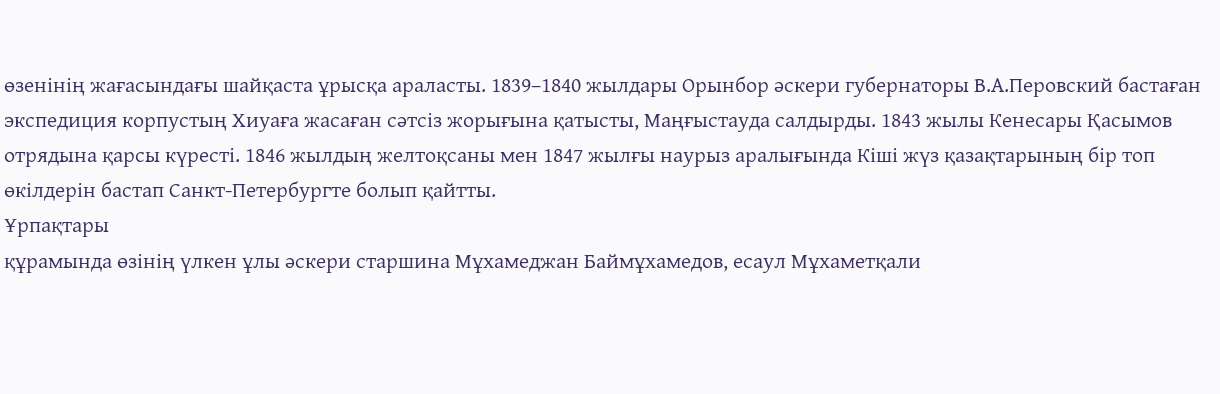өзенінің жағасындағы шайқаста ұрысқа араласты. 1839–1840 жылдары Орынбор әскери губернаторы В.А.Перовский бастаған экспедиция корпустың Хиуаға жасаған сәтсіз жорығына қатысты, Маңғыстауда салдырды. 1843 жылы Кенесары Қасымов отрядына қарсы күресті. 1846 жылдың желтоқсаны мен 1847 жылғы наурыз аралығында Кіші жүз қазақтарының бір топ өкілдерін бастап Санкт-Петербургте болып қайтты.
Ұрпақтары
құрамында өзінің үлкен ұлы әскери старшина Мұхамеджан Баймұхамедов, есаул Мұхаметқали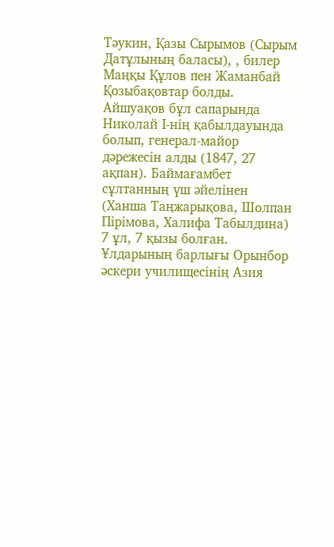Тәукин, Қазы Сырымов (Сырым Датұлының баласы), , билер Маңқы Құлов пен Жаманбай Қозыбақовтар болды. Айшуақов бұл сапарында Николай І-нің қабылдауында болып, генерал-майор дәрежесін алды (1847, 27 ақпан). Баймағамбет сұлтанның үш әйелінен (Ханша Таңжарықова, Шолпан Пірімова, Халифа Табылдина) 7 ұл, 7 қызы болған. Ұлдарының барлығы Орынбор әскери училищесінің Азия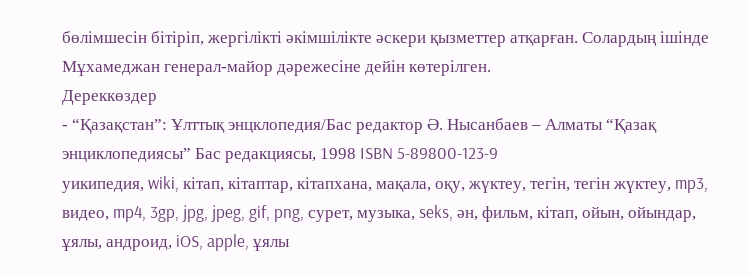бөлімшесін бітіріп, жергілікті әкімшілікте әскери қызметтер атқарған. Солардың ішінде Мұхамеджан генерал-майор дәрежесіне дейін көтерілген.
Дереккөздер
- “Қазақстан”: Ұлттық энцклопедия/Бас редактор Ә. Нысанбаев – Алматы “Қазақ энциклопедиясы” Бас редакциясы, 1998 ISBN 5-89800-123-9
уикипедия, wiki, кітап, кітаптар, кітапхана, мақала, оқу, жүктеу, тегін, тегін жүктеу, mp3, видео, mp4, 3gp, jpg, jpeg, gif, png, сурет, музыка, seks, ән, фильм, кітап, ойын, ойындар, ұялы, андроид, iOS, apple, ұялы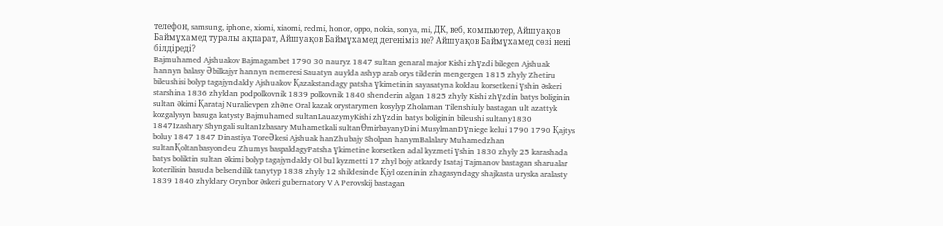телефон, samsung, iphone, xiomi, xiaomi, redmi, honor, oppo, nokia, sonya, mi, ДК, веб, компьютер, Айшуақов Баймұхамед туралы ақпарат, Айшуақов Баймұхамед дегеніміз не? Айшуақов Баймұхамед сөзі нені білдіреді?
Bajmuhamed Ajshuakov Bajmagambet 1790 30 nauryz 1847 sultan genaral major Kishi zhүzdi bilegen Ajshuak hannyn balasy Әbilkajyr hannyn nemeresi Sauatyn auylda ashyp arab orys tilderin mengergen 1815 zhyly Zhetiru bileushisi bolyp tagajyndaldy Ajshuakov Қazakstandagy patsha үkimetinin sayasatyna koldau korsetkeni үshin әskeri starshina 1836 zhyldan podpolkovnik 1839 polkovnik 1840 shenderin algan 1825 zhyly Kishi zhүzdin batys boliginin sultan әkimi Қarataj Nuralievpen zhәne Oral kazak orystarymen kosylyp Zholaman Tilenshiuly bastagan ult azattyk kozgalysyn basuga katysty Bajmuhamed sultanLauazymyKishi zhүzdin batys boliginin bileushi sultany1830 1847Izashary Shyngali sultanIzbasary Muhametkali sultanӨmirbayanyDini MusylmanDүniege kelui 1790 1790 Қajtys boluy 1847 1847 Dinastiya ToreӘkesi Ajshuak hanZhubajy Sholpan hanymBalalary Muhamedzhan sultanҚoltanbasyondeu Zhumys baspaldagyPatsha үkimetine korsetken adal kyzmeti үshin 1830 zhyly 25 karashada batys boliktin sultan әkimi bolyp tagajyndaldy Ol bul kyzmetti 17 zhyl bojy atkardy Isataj Tajmanov bastagan sharualar koterilisin basuda belsendilik tanytyp 1838 zhyly 12 shildesinde Қiyl ozeninin zhagasyndagy shajkasta uryska aralasty 1839 1840 zhyldary Orynbor әskeri gubernatory V A Perovskij bastagan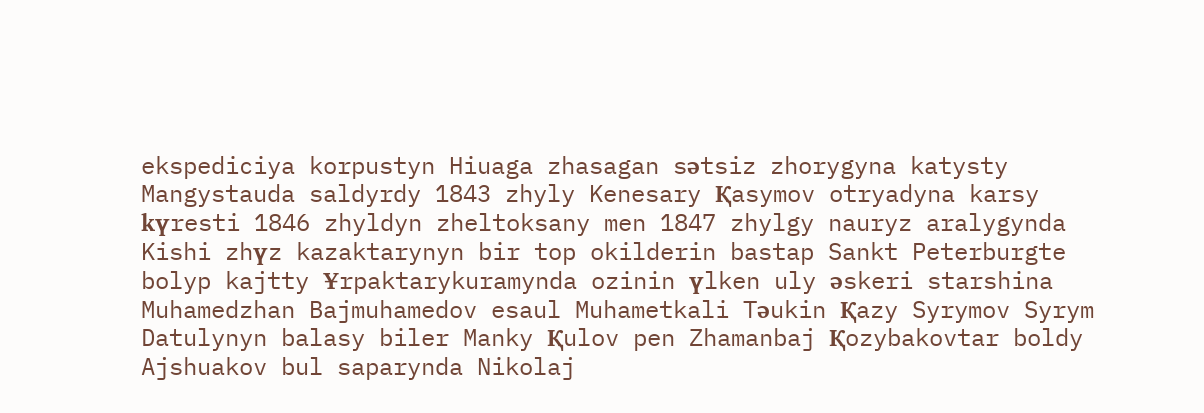ekspediciya korpustyn Hiuaga zhasagan sәtsiz zhorygyna katysty Mangystauda saldyrdy 1843 zhyly Kenesary Қasymov otryadyna karsy kүresti 1846 zhyldyn zheltoksany men 1847 zhylgy nauryz aralygynda Kishi zhүz kazaktarynyn bir top okilderin bastap Sankt Peterburgte bolyp kajtty Ұrpaktarykuramynda ozinin үlken uly әskeri starshina Muhamedzhan Bajmuhamedov esaul Muhametkali Tәukin Қazy Syrymov Syrym Datulynyn balasy biler Manky Қulov pen Zhamanbaj Қozybakovtar boldy Ajshuakov bul saparynda Nikolaj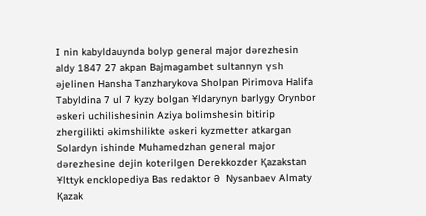I nin kabyldauynda bolyp general major dәrezhesin aldy 1847 27 akpan Bajmagambet sultannyn үsh әjelinen Hansha Tanzharykova Sholpan Pirimova Halifa Tabyldina 7 ul 7 kyzy bolgan Ұldarynyn barlygy Orynbor әskeri uchilishesinin Aziya bolimshesin bitirip zhergilikti әkimshilikte әskeri kyzmetter atkargan Solardyn ishinde Muhamedzhan general major dәrezhesine dejin koterilgen Derekkozder Қazakstan Ұlttyk encklopediya Bas redaktor Ә Nysanbaev Almaty Қazak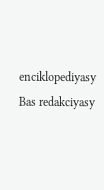enciklopediyasy Bas redakciyasy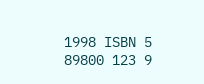1998 ISBN 5 89800 123 9